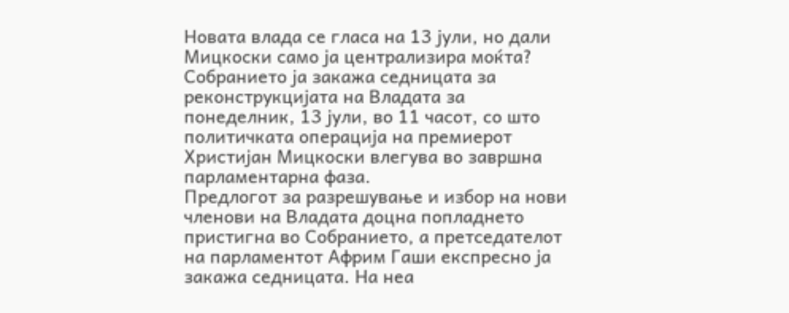Новата влада се гласа на 13 јули, но дали Мицкоски само ја централизира моќта? Собранието ја закажа седницата за реконструкцијата на Владата за понеделник, 13 јули, во 11 часот, со што политичката операција на премиерот Христијан Мицкоски влегува во завршна парламентарна фаза.
Предлогот за разрешување и избор на нови членови на Владата доцна попладнето пристигна во Собранието, а претседателот на парламентот Африм Гаши експресно ја закажа седницата. На неа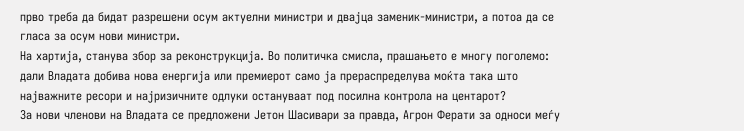прво треба да бидат разрешени осум актуелни министри и двајца заменик-министри, а потоа да се гласа за осум нови министри.
На хартија, станува збор за реконструкција. Во политичка смисла, прашањето е многу поголемо: дали Владата добива нова енергија или премиерот само ја прераспределува моќта така што најважните ресори и најризичните одлуки остануваат под посилна контрола на центарот?
За нови членови на Владата се предложени Јетон Шасивари за правда, Агрон Ферати за односи меѓу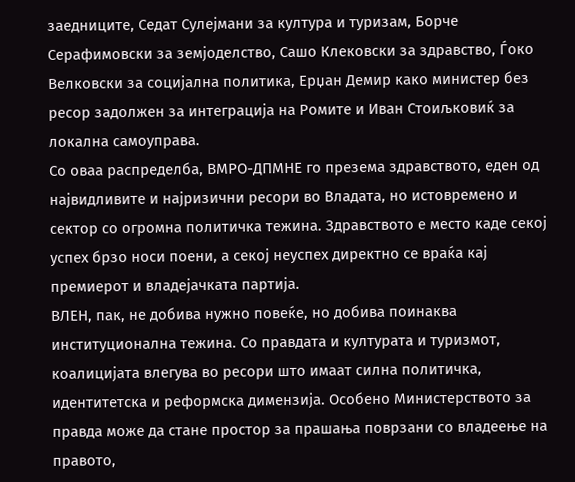заедниците, Седат Сулејмани за култура и туризам, Борче Серафимовски за земјоделство, Сашо Клековски за здравство, Ѓоко Велковски за социјална политика, Ерџан Демир како министер без ресор задолжен за интеграција на Ромите и Иван Стоиљковиќ за локална самоуправа.
Со оваа распределба, ВМРО-ДПМНЕ го презема здравството, еден од највидливите и најризични ресори во Владата, но истовремено и сектор со огромна политичка тежина. Здравството е место каде секој успех брзо носи поени, а секој неуспех директно се враќа кај премиерот и владејачката партија.
ВЛЕН, пак, не добива нужно повеќе, но добива поинаква институционална тежина. Со правдата и културата и туризмот, коалицијата влегува во ресори што имаат силна политичка, идентитетска и реформска димензија. Особено Министерството за правда може да стане простор за прашања поврзани со владеење на правото,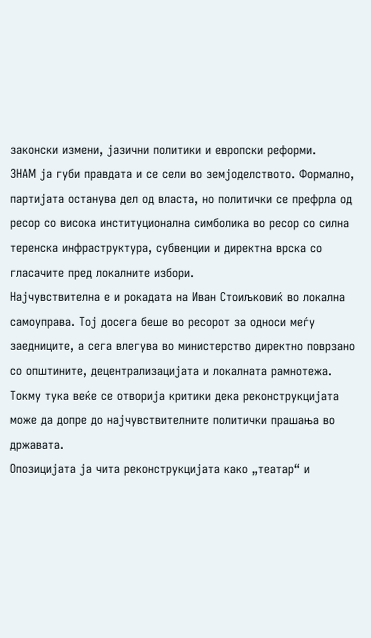законски измени, јазични политики и европски реформи.
ЗНАМ ја губи правдата и се сели во земјоделството. Формално, партијата останува дел од власта, но политички се префрла од ресор со висока институционална симболика во ресор со силна теренска инфраструктура, субвенции и директна врска со гласачите пред локалните избори.
Најчувствителна е и рокадата на Иван Стоиљковиќ во локална самоуправа. Тој досега беше во ресорот за односи меѓу заедниците, а сега влегува во министерство директно поврзано со општините, децентрализацијата и локалната рамнотежа. Токму тука веќе се отворија критики дека реконструкцијата може да допре до најчувствителните политички прашања во државата.
Опозицијата ја чита реконструкцијата како „театар“ и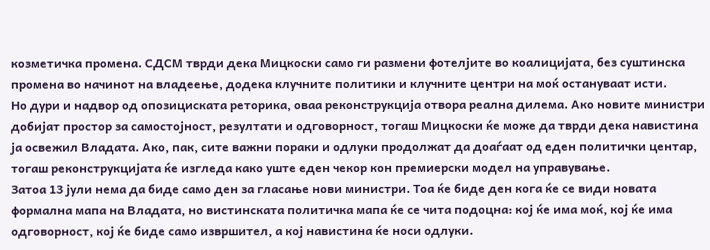козметичка промена. СДСМ тврди дека Мицкоски само ги размени фотелјите во коалицијата, без суштинска промена во начинот на владеење, додека клучните политики и клучните центри на моќ остануваат исти.
Но дури и надвор од опозициската реторика, оваа реконструкција отвора реална дилема. Ако новите министри добијат простор за самостојност, резултати и одговорност, тогаш Мицкоски ќе може да тврди дека навистина ја освежил Владата. Ако, пак, сите важни пораки и одлуки продолжат да доаѓаат од еден политички центар, тогаш реконструкцијата ќе изгледа како уште еден чекор кон премиерски модел на управување.
Затоа 13 јули нема да биде само ден за гласање нови министри. Тоа ќе биде ден кога ќе се види новата формална мапа на Владата, но вистинската политичка мапа ќе се чита подоцна: кој ќе има моќ, кој ќе има одговорност, кој ќе биде само извршител, а кој навистина ќе носи одлуки.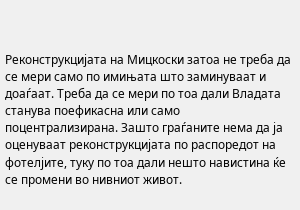Реконструкцијата на Мицкоски затоа не треба да се мери само по имињата што заминуваат и доаѓаат. Треба да се мери по тоа дали Владата станува поефикасна или само поцентрализирана. Зашто граѓаните нема да ја оценуваат реконструкцијата по распоредот на фотелјите, туку по тоа дали нешто навистина ќе се промени во нивниот живот.